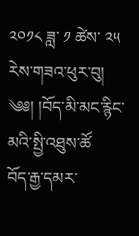༢༠༡༨ ཟླ་ ༡ ཚེས་ ༢༥ རེས་གཟའ་ཕུར་བུ།
༄༅། །བོད་མི་མང་རྙིང་མའི་སྤྱི་འཐུས་ཚོ
བོད་རྒྱ་དམར་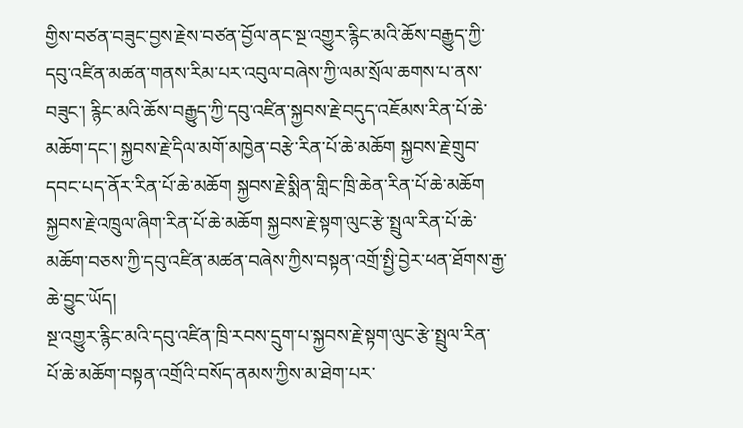གྱིས་བཙན་བཟུང་བྱས་རྗེས་བཙན་བྱོལ་ནང་སྔ་འགྱུར་རྙིང་མའི་ཆོས་བརྒྱུད་ཀྱི་དབུ་འཛིན་མཚན་གནས་རིམ་པར་འབུལ་བཞེས་ཀྱི་ལམ་སྲོལ་ཆགས་པ་ནས་བཟུང་། རྙིང་མའི་ཆོས་བརྒྱུད་ཀྱི་དབུ་འཛིན་སྐྱབས་རྗེ་བདུད་འཇོམས་རིན་པོ་ཆེ་མཆོག་དང་། སྐྱབས་རྗེ་དིལ་མགོ་མཁྱེན་བརྩེ་རིན་པོ་ཆེ་མཆོག སྐྱབས་རྗེ་གྲུབ་དབང་པད་ནོར་རིན་པོ་ཆེ་མཆོག སྐྱབས་རྗེ་སྨིན་གླིང་ཁྲི་ཆེན་རིན་པོ་ཆེ་མཆོག སྐྱབས་རྗེ་འཁྲུལ་ཞིག་རིན་པོ་ཆེ་མཆོག སྐྱབས་རྗེ་སྟག་ལུང་རྩེ་སྤྲུལ་རིན་པོ་ཆེ་མཆོག་བཅས་ཀྱི་དབུ་འཛིན་མཚན་བཞེས་ཀྱིས་བསྟན་འགྲོ་སྤྱི་བྱེར་ཕན་ཐོགས་རྒྱ་ཆེ་བྱུང་ཡོད།
སྔ་འགྱུར་རྙིང་མའི་དབུ་འཛིན་ཁྲི་རབས་དྲུག་པ་སྐྱབས་རྗེ་སྟག་ལུང་རྩེ་སྤྲུལ་རིན་པོ་ཆེ་མཆོག་བསྟན་འགྲོའི་བསོད་ནམས་ཀྱིས་མ་ཐེག་པར་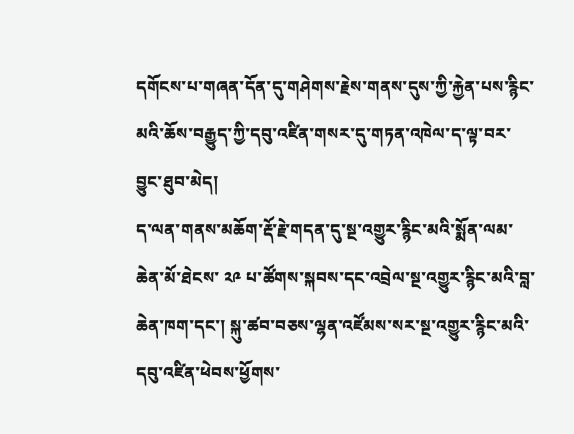དགོངས་པ་གཞན་དོན་དུ་གཤེགས་རྗེས་གནས་དུས་ཀྱི་རྐྱེན་པས་རྙིང་མའི་ཆོས་བརྒྱུད་ཀྱི་དབུ་འཛིན་གསར་དུ་གཏན་འཁེལ་ད་ལྟ་བར་བྱུང་ཐུབ་མེད།
ད་ལན་གནས་མཆོག་རྡོ་རྗེ་གདན་དུ་སྔ་འགྱུར་རྙིང་མའི་སྨོན་ལམ་ཆེན་མོ་ཐེངས་ ༢༩ པ་ཚོགས་སྐབས་དང་འབྲེལ་སྔ་འགྱུར་རྙིང་མའི་བླ་ཆེན་ཁག་དང་། སྐུ་ཚབ་བཅས་ལྷན་འཛོམས་སར་སྔ་འགྱུར་རྙིང་མའི་དབུ་འཛིན་ཕེབས་ཕྱོགས་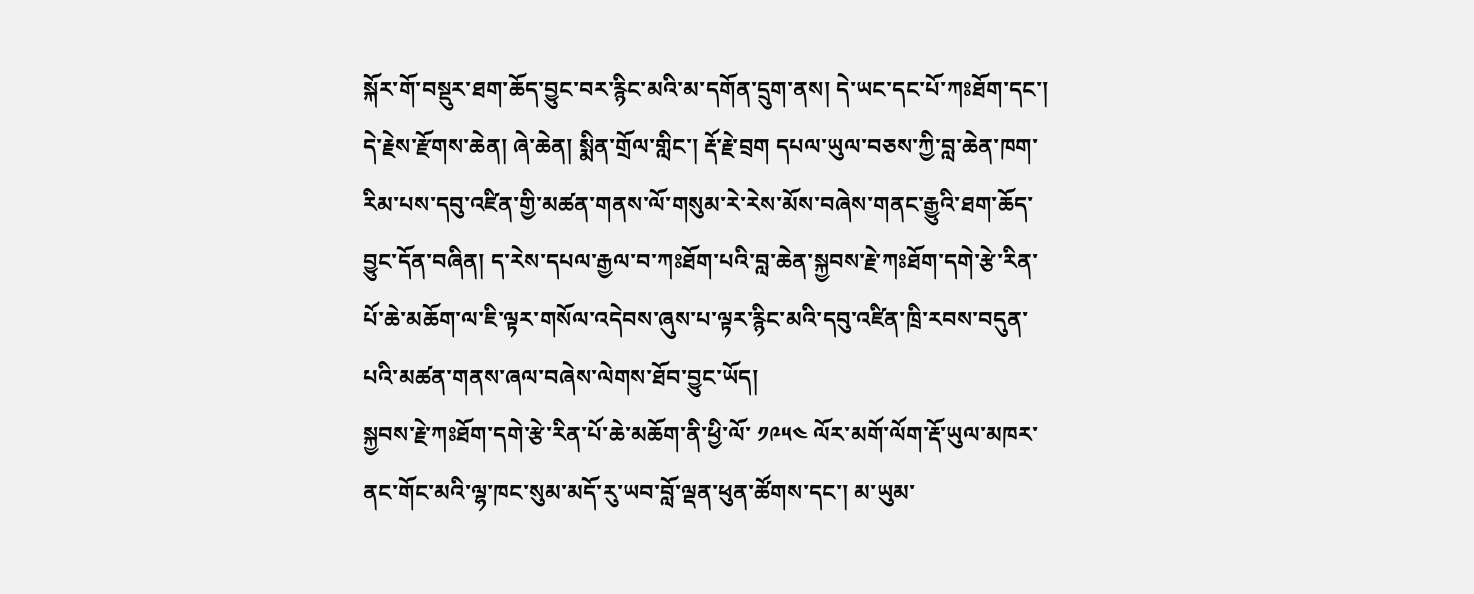སྐོར་གོ་བསྡུར་ཐག་ཆོད་བྱུང་བར་རྙིང་མའི་མ་དགོན་དྲུག་ནས། དེ་ཡང་དང་པོ་ཀཿཐོག་དང་། དེ་རྗེས་རྫོགས་ཆེན། ཞེ་ཆེན། སྨིན་གྲོལ་གླིང་། རྡོ་རྗེ་བྲག དཔལ་ཡུལ་བཅས་ཀྱི་བླ་ཆེན་ཁག་རིམ་པས་དབུ་འཛིན་གྱི་མཚན་གནས་ལོ་གསུམ་རེ་རེས་མོས་བཞེས་གནང་རྒྱུའི་ཐག་ཆོད་བྱུང་དོན་བཞིན། ད་རེས་དཔལ་རྒྱལ་བ་ཀཿཐོག་པའི་བླ་ཆེན་སྐྱབས་རྗེ་ཀཿཐོག་དགེ་རྩེ་རིན་པོ་ཆེ་མཆོག་ལ་ཇི་ལྟར་གསོལ་འདེབས་ཞུས་པ་ལྟར་རྙིང་མའི་དབུ་འཛིན་ཁྲི་རབས་བདུན་པའི་མཚན་གནས་ཞལ་བཞེས་ལེགས་ཐོབ་བྱུང་ཡོད།
སྐྱབས་རྗེ་ཀཿཐོག་དགེ་རྩེ་རིན་པོ་ཆེ་མཆོག་ནི་ཕྱི་ལོ་ ༡༩༥༤ ལོར་མགོ་ལོག་རྡོ་ཡུལ་མཁར་ནང་གོང་མའི་ལྷ་ཁང་སུམ་མདོ་རུ་ཡབ་བློ་ལྡན་ཕུན་ཚོགས་དང་། མ་ཡུམ་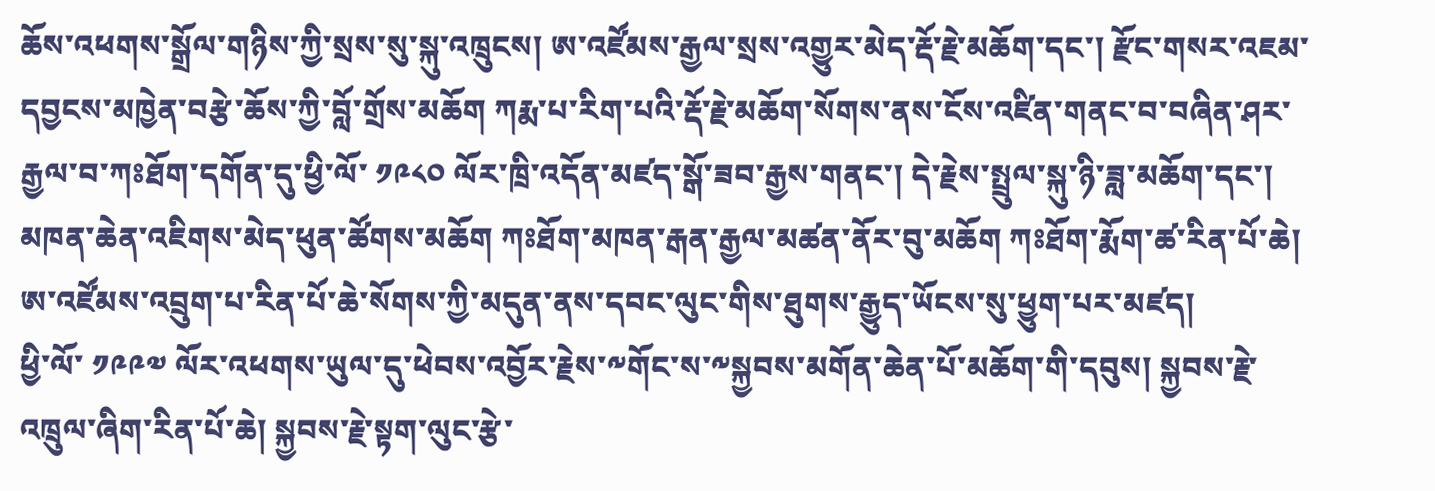ཆོས་འཕགས་སྒྲོལ་གཉིས་ཀྱི་སྲས་སུ་སྐུ་འཁྲུངས། ཨ་འཛོམས་རྒྱལ་སྲས་འགྱུར་མེད་རྡོ་རྗེ་མཆོག་དང་། རྫོང་གསར་འཇམ་དབྱངས་མཁྱེན་བརྩེ་ཆོས་ཀྱི་བློ་གྲོས་མཆོག ཀརྨ་པ་རིག་པའི་རྡོ་རྗེ་མཆོག་སོགས་ནས་ངོས་འཛིན་གནང་བ་བཞིན་ཤར་རྒྱལ་བ་ཀཿཐོག་དགོན་དུ་ཕྱི་ལོ་ ༡༩༨༠ ལོར་ཁྲི་འདོན་མཛད་སྒོ་ཟབ་རྒྱས་གནང་། དེ་རྗེས་སྤྲུལ་སྐུ་ཉི་ཟླ་མཆོག་དང་། མཁན་ཆེན་འཇིགས་མེད་ཕུན་ཚོགས་མཆོག ཀཿཐོག་མཁན་རྒན་རྒྱལ་མཚན་ནོར་བུ་མཆོག ཀཿཐོག་རྨོག་ཚ་རིན་པོ་ཆེ། ཨ་འཛོམས་འབྲུག་པ་རིན་པོ་ཆེ་སོགས་ཀྱི་མདུན་ནས་དབང་ལུང་གིས་ཐུགས་རྒྱུད་ཡོངས་སུ་ཕྱུག་པར་མཛད།
ཕྱི་ལོ་ ༡༩༩༧ ལོར་འཕགས་ཡུལ་དུ་ཕེབས་འབྱོར་རྗེས་༸གོང་ས་༸སྐྱབས་མགོན་ཆེན་པོ་མཆོག་གི་དབུས། སྐྱབས་རྗེ་འཁྲུལ་ཞིག་རིན་པོ་ཆེ། སྐྱབས་རྗེ་སྟག་ལུང་རྩེ་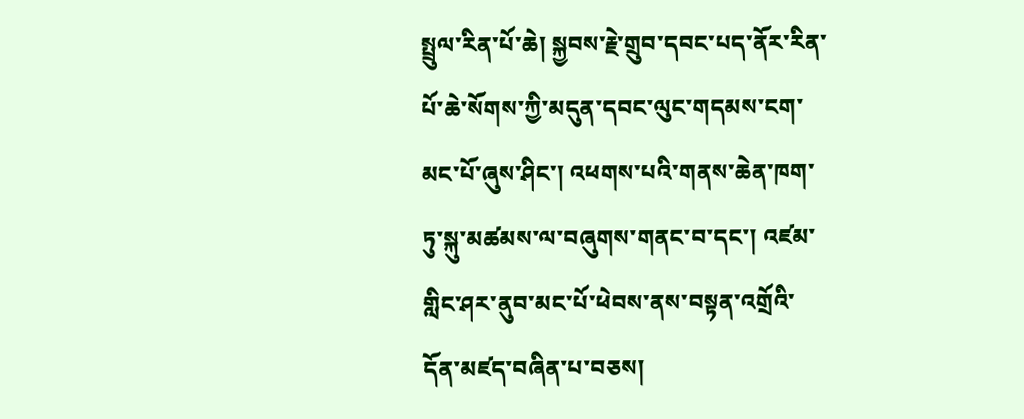སྤྲུལ་རིན་པོ་ཆེ། སྐྱབས་རྗེ་གྲུབ་དབང་པད་ནོར་རིན་པོ་ཆེ་སོགས་ཀྱི་མདུན་དབང་ལུང་གདམས་ངག་མང་པོ་ཞུས་ཤིང་། འཕགས་པའི་གནས་ཆེན་ཁག་ཏུ་སྐུ་མཚམས་ལ་བཞུགས་གནང་བ་དང་། འཛམ་གླིང་ཤར་ནུབ་མང་པོ་ཕེབས་ནས་བསྟན་འགྲོའི་དོན་མཛད་བཞིན་པ་བཅས།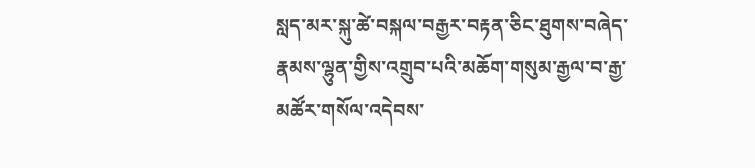སླད་མར་སྐུ་ཚེ་བསྐལ་བརྒྱར་བརྟན་ཅིང་ཐུགས་བཞེད་རྣམས་ལྷུན་གྱིས་འགྲུབ་པའི་མཆོག་གསུམ་རྒྱལ་བ་རྒྱ་མཚོར་གསོལ་འདེབས་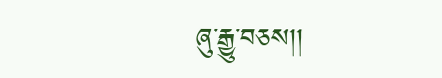ཞུ་རྒྱུ་བཅས།།